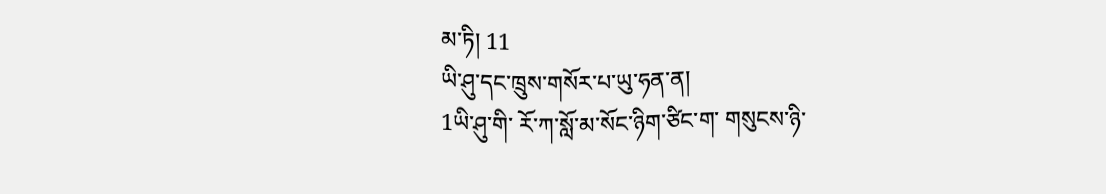མ་ཏི། 11
ཡི་ཤུ་དང་ཁྲུས་གསོར་པ་ཡུ་ཧན་ན།
1ཡི་ཤུ་གི་ རོ་ཀ་སློ་མ་སོང་ཉིག་ཙིང་ག་ གསུངས་ཉི་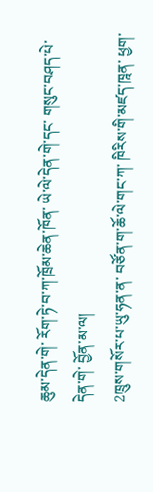ཆུམ་དེན་གེ་ རོག་ཏེ་བ་ཀ་ཁྲོམ་ཆེན་ཁོན་ ཡེ་ལེ་དེན་གེ་དང་ གསུང་བཤད་པེ་དེན་གེ་ བྱོན་མ་ལ།
2ཁྲུས་གསོར་པ་ཡུ་ཧན་ན་ བཙོན་ག་ཆོ་ལེ་གང་ཀ་ ཁིརིས་གི་མཛད་ཁཱན་ ཕྱག་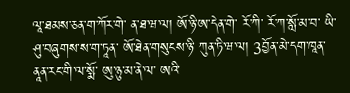ལཱ་ཐམས་ཅན་ག་ཀོར་གེ་ ན་ཐ་ཝ་ལ། ཨོ་ཉི་ཨ་དེན་གེ་ རོ་ཀི་ རོ་ཀ་སློ་མ་བ་ ཡི་ཤུ་བཞུགས་ས་ག་ཏཱན་ ཨོ་ཐེན་གསུངས་ཉི་ ཀུན་ཏི་ཝ་ལ། 3བྱོན་མེ་དག་ཁཱན་ ནཱན་རང་གི་ལ་སྨོ་ ཨུ་ཉུ་མ་ནེ་ལ་ ཨའི་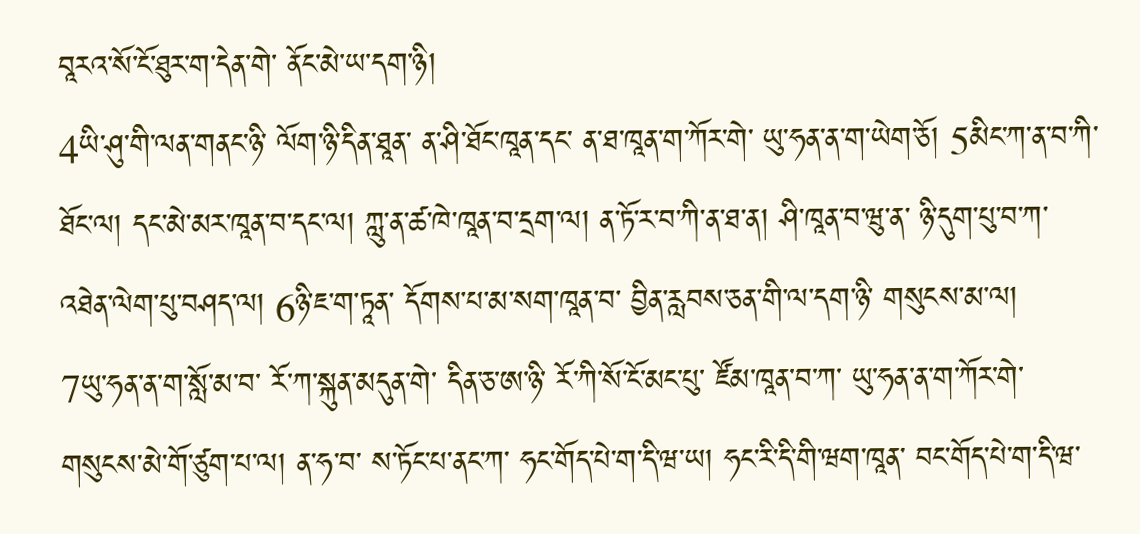བཱརའ་སོ་ངོ་ཐུར་ག་དེན་གེ་ ནོང་མེ་ཡ་དག་ཉི།
4ཡི་ཤུ་གི་ལན་གནང་ཉི་ ལོག་ཉི་དིན་ཐཱན་ ན་ཤི་ཐོང་ཁཱན་དང་ ན་ཐ་ཁཱན་ག་ཀོར་གེ་ ཡུ་ཧན་ན་ག་ཡེག་ཅོ། 5མིང་ཀ་ན་བ་ཀི་ཐོང་ལ། དང་མེ་མར་ཁཱན་བ་དང་ལ། ཀླུ་ན་ཚ་ཁེ་ཁཱན་བ་དྲག་ལ། ན་ཏོ་ར་བ་ཀི་ན་ཐ་ན། ཤི་ཁཱན་བ་ཝུ་ན་ ཉི་དུག་པུ་བ་ཀ་ འཐེན་ལེག་པུ་བཤད་ལ། 6ཉི་ཇ་ག་ཏཱན་ དོགས་པ་མ་སག་ཁཱན་བ་ བྱིན་རླབས་ཅན་གི་ལ་དག་ཉི་ གསུངས་མ་ལ།
7ཡུ་ཧན་ན་ག་སློ་མ་བ་ རོ་ཀ་སྐུན་མདུན་གེ་ དིན་ཅ་ཨ་ཉི་ རོ་ཀི་སོ་ངོ་མང་པུ་ ཛོམ་ཁཱན་བ་ཀ་ ཡུ་ཧན་ན་ག་ཀོར་གེ་ གསུངས་མེ་གོ་ཙུག་པ་ལ། ན་ཧ་བ་ ས་ཏོང་པ་ནང་ཀ་ ཧང་གོད་པེ་ག་དི་ཝ་ཡ། ཧང་རི་དི་གི་ཝག་ཁཱན་ བང་གོད་པེ་ག་དི་ཝ་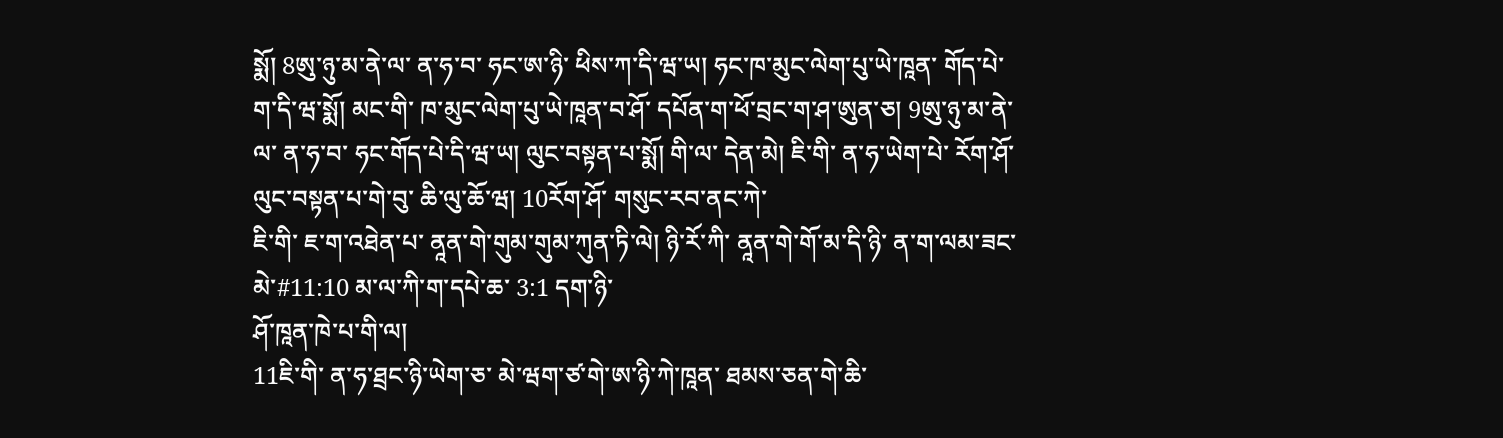སྨོ། 8ཨུ་ཉུ་མ་ནེ་ལ་ ན་ཧ་བ་ ཧང་ཨ་ཉི་ ཕིས་ཀ་དི་ཝ་ཡ། ཧང་ཁ་མུང་ལེག་པུ་ཡེ་ཁཱན་ གོད་པེ་ག་དི་ཝ་སྨོ། མང་གི་ ཁ་མུང་ལེག་པུ་ཡེ་ཁཱན་བ་ཤོ་ དཔོན་ག་ཕོ་བྲང་ག་ཤ་ཨུན་ཅ། 9ཨུ་ཉུ་མ་ནེ་ལ་ ན་ཧ་བ་ ཧང་གོད་པེ་དི་ཝ་ཡ། ལུང་བསྟན་པ་སྨོ། གི་ལ་ དེན་མེ། ཇི་གི་ ན་ཧ་ཡེག་པེ་ རོག་ཤོ་ ལུང་བསྟན་པ་གེ་བུ་ ཆི་ལུ་ཆོ་ཝ། 10རོག་ཤོ་ གསུང་རབ་ནང་ཀེ་
ཇི་གི་ ཇ་ག་འཐེན་པ་ ནཱན་གེ་གུམ་གུམ་ཀུན་ཏི་ལེ། ཉི་རོ་ཀི་ ནཱན་གེ་གོ་མ་དི་ཉི་ ན་ག་ལམ་ཟང་མེ་#11:10 མ་ལ་ཀི་ག་དཔེ་ཆ་ 3:1 དག་ཉི་
ཤོ་ཁཱན་ཁེ་པ་གི་ལ།
11ཇི་གི་ ན་ཧ་ཐྲང་ཉི་ཡེག་ཅ་ མེ་ཝག་ཙ་གེ་ཨ་ཉི་ཀེ་ཁཱན་ ཐམས་ཅན་གེ་ཆི་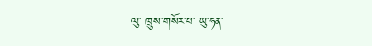ལུ་ ཁྲུས་གསོར་པ་ ཡུ་ཧན་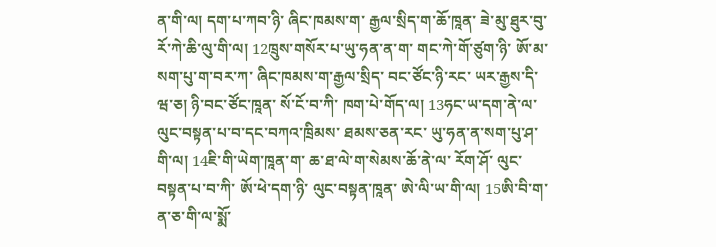ན་གི་ལ། དག་པ་ཀབ་ཉི་ ཞིང་ཁམས་ག་ རྒྱལ་སྲིད་ག་ཆོ་ཁཱན་ ཟེ་མུ་ཐུར་བུ་ རོ་ཀེ་ཆི་ལུ་གི་ལ། 12ཁྲུས་གསོར་པ་ཡུ་ཧན་ན་ག་ གང་ཀེ་གོ་ཙུག་ཉི་ ཨོ་མ་སག་པུ་ག་བར་ཀ་ ཞིང་ཁམས་ག་རྒྱལ་སྲིད་ བང་ཙོང་ཉི་རང་ ཡར་རྒྱས་དི་ཝ་ཅ། ཉི་བང་ཙོང་ཁཱན་ སོ་ངོ་བ་ཀི་ ཁག་པེ་གོད་ལ། 13ཧང་ཡ་དག་ནེ་ལ་ ལུང་བསྟན་པ་བ་དང་བཀའ་ཁྲིམས་ ཐམས་ཅན་རང་ ཡུ་ཧན་ན་སག་པུ་ཤ་གི་ལ། 14ཇི་གི་ཡེག་ཁཱན་ག་ ཆ་ཐ་ལེ་ག་སེམས་ཆོ་ནེ་ལ་ རོག་ཤོ་ ལུང་བསྟན་པ་བ་ཀི་ ཨོ་ཕེ་དག་ཉི་ ལུང་བསྟན་ཁཱན་ ཨེ་ལི་ཡ་གི་ལ། 15ཨི་བི་ག་ན་ཅ་གི་ལ་སྨོ་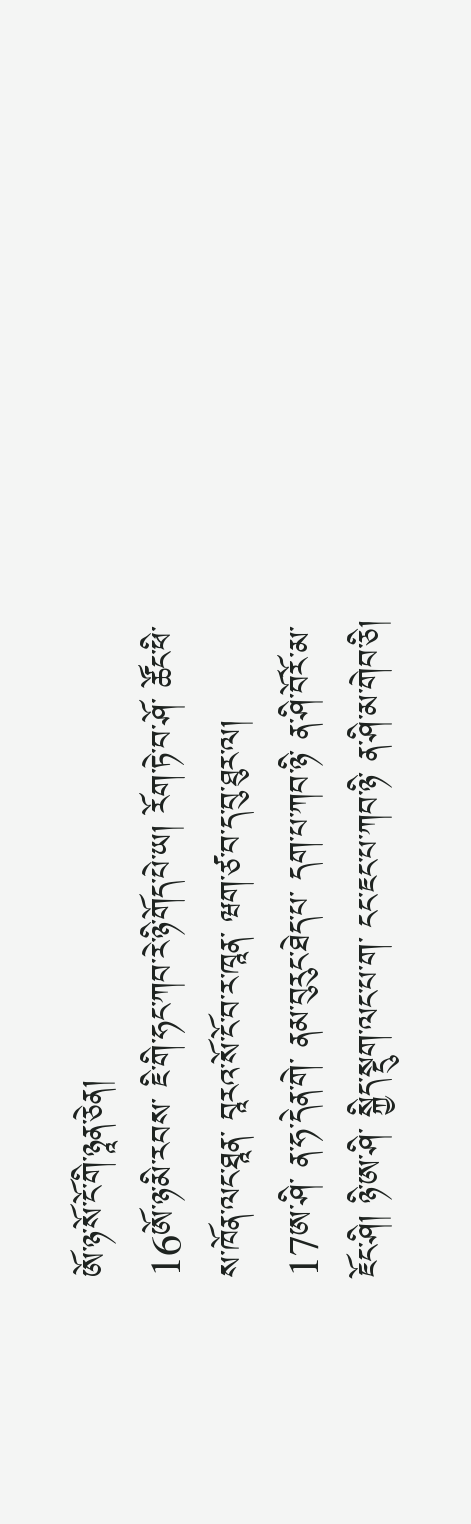ཨོ་ཉ་སོ་ངོ་གི་ཉཱན་ཅེན།
16ཨོ་ཉ་མི་རབས་ ཇི་གི་ཧང་ཀབ་རེ་ཉི་གོད་པེ་ཡ། རོག་ཏེ་བ་ཤོ་ ཚོང་ཕི་ས་ཁོན་ལང་ཐཱན་ བཱརའ་སོ་ངོ་བ་ར་ཁཱན་ ཝག་ཙ་བ་ད་བུ་ཐུར་ལ།
17ཨ་ཤི་ ན་ཧ་དེན་གེ་ ནམ་བུརུང་ཐེད་པ་ དག་པ་ཀབ་ཉི་ ན་ཤི་བོརོ་མ་ཇོང་ཤི། ཉི་ཨ་ཤི་ སྐྱིད་སྡུག་ལང་པ་ག་ ངང་ཇང་པ་ཀབ་ཉི་ ན་ཤི་མ་གེབ་ཅི།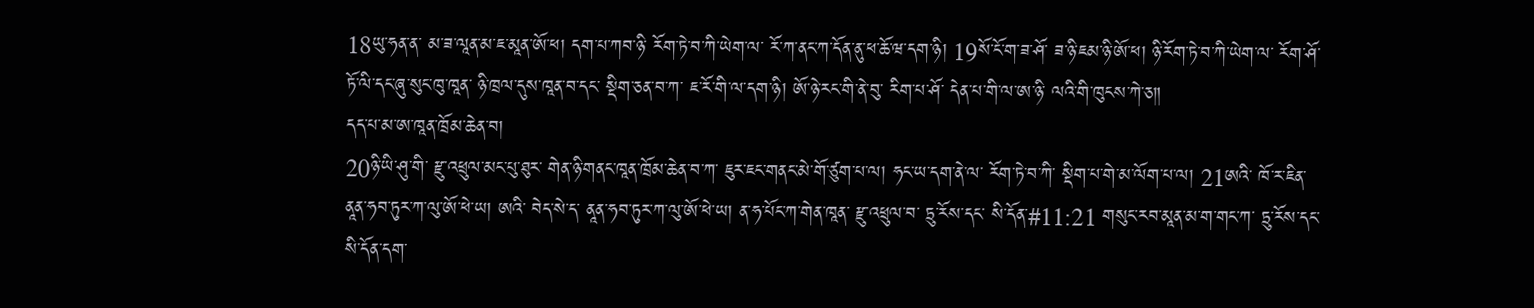18ཡུ་ཧན་ན་ མ་ཟ་ལཱན་མ་ཇ་མཱན་ཨོ་ཕ། དག་པ་ཀབ་ཉི་ རོག་ཏེ་བ་ཀི་ཡེག་ལ་ རོ་ཀ་ནང་ཀ་དོན་ནུ་ཕ་ཆོ་ཝ་དག་ཉི། 19སོ་ངོ་ག་ཟ་ཤོ་ ཟ་ཉི་ཇམ་ཉི་ཨོ་ཕ། ཉི་རོག་ཏེ་བ་ཀི་ཡེག་ལ་ རོག་ཤོ་ ཏོ་ལི་དང་ཞུ་སུང་ཁུ་ཁཱན་ ཉི་ཁྲལ་དུས་ཁཱན་བ་དང་ སྡིག་ཅན་བ་ཀ་ ཇ་རོ་གི་ལ་དག་ཉི། ཨོ་ཉེ་རང་གི་ནེ་བུ་ རིག་པ་ཤོ་ དེན་པ་གི་ལ་ཨ་ཉི་ ལའི་གི་ཁུངས་ཀེ་ཅ༎
དད་པ་མ་ཨ་ཁཱན་ཁྲོམ་ཆེན་བ།
20ཉི་ཡི་ཤུ་གི་ རྫུ་འཕྲུལ་མང་པུ་ཐུར་ གེན་ཉི་གནང་ཁཱན་ཁྲོམ་ཆེན་བ་ཀ་ ཇུར་ཇང་གནང་མེ་གོ་ཙུག་པ་ལ། ཧང་ཡ་དག་ནེ་ལ་ རོག་ཏེ་བ་ཀི་ སྡིག་པ་གེ་མ་ལོག་པ་ལ། 21ཨའི་ ཁོ་ར་ཇིན་ ནཱན་ཧབ་ཏུར་ཀ་ལུ་ཨོ་ཕེ་ཡ། ཨའི་ བེད་སེ་ད་ ནཱན་ཧབ་ཏུར་ཀ་ལུ་ཨོ་ཕེ་ཡ། ན་ཧ་པོང་ཀ་གེན་ཁཱན་ རྫུ་འཕྲུལ་བ་ ཏྲུ་རོས་དང་ སི་དོན་#11:21 གསུང་རབ་མཱན་མ་ག་གང་ཀ་ ཏྲུ་རོས་དང་སི་དོན་དག་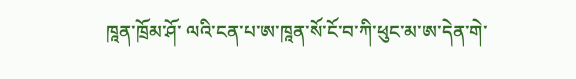ཁཱན་ཁྲོམ་ཤོ་ ལའི་ངན་པ་ཨ་ཁཱན་སོ་ངོ་བ་ཀི་ཕུང་མ་ཨ་དེན་གེ་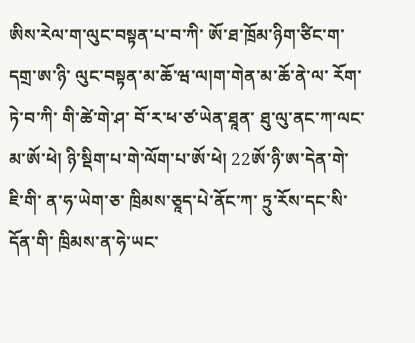ཨིས་རེལ་ག་ལུང་བསྟན་པ་བ་ཀི་ ཨོ་ཐ་ཁྲོམ་ཉིག་ཙིང་ག་དགྲ་ཨ་ཉི་ ལུང་བསྟན་མ་ཆོ་ཝ་ལ།ག་གེན་མ་ཆོ་ནེ་ལ་ རོག་ཏེ་བ་ཀི་ གི་ཚེ་གེ་ཤ་ བོ་ར་ཕ་ཙ་ཡེན་ཐཱན་ ཐུ་ལུ་ནང་ཀ་ལང་མ་ཨོ་ཕེ། ཉི་སྡིག་པ་གེ་ལོག་པ་ཨོ་ཕེ། 22ཨོ་ཉི་ཨ་དེན་གེ་ ཇི་གི་ ན་ཧ་ཡེག་ཅ་ ཁྲིམས་ཅཱད་པེ་ནོང་ཀ་ ཏྲུ་རོས་དང་སི་དོན་གི་ ཁྲིམས་ན་ཧེ་ཡང་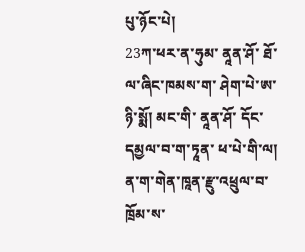པུ་ཉོང་པེ།
23ཀ་ཕར་ན་ཧུམ་ ནཱན་ཤོ་ ཐོ་ལ་ཞིང་ཁམས་ག་ ཤེག་པེ་ཨ་ཉི་སྨོ། མང་གི་ ནཱན་ཤོ་ དོང་དམྱལ་བ་ག་ཏཱན་ ཕ་པེ་གི་ལ། ན་ག་གེན་ཁཱན་རྫུ་འཕྲུལ་བ་ ཁྲོམ་ས་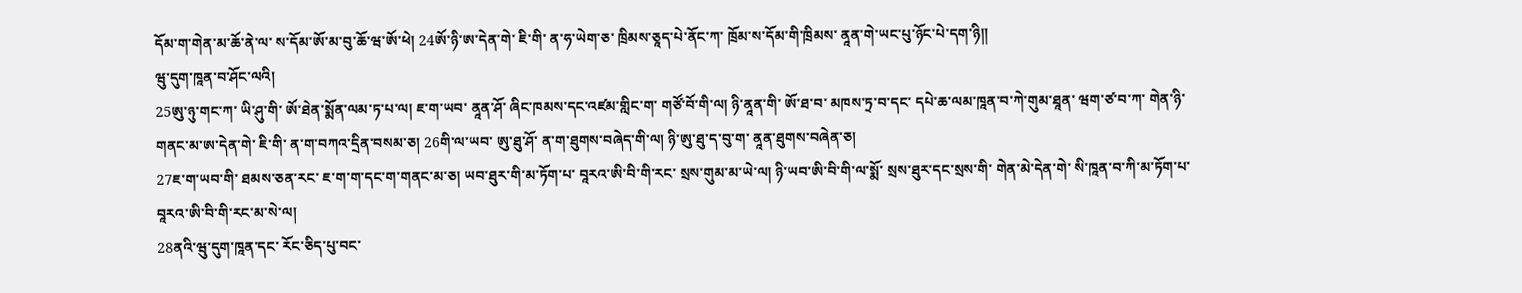དོམ་ག་གེན་མ་ཆོ་ནེ་ལ་ ས་དོམ་ཨོ་མ་བུ་ཆོ་ཝ་ཨོ་ཕེ། 24ཨོ་ཉི་ཨ་དེན་གེ་ ཇི་གི་ ན་ཧ་ཡེག་ཅ་ ཁྲིམས་ཅཱད་པེ་ནོང་ཀ་ ཁྲོམ་ས་དོམ་གི་ཁྲིམས་ ནཱན་གེ་ཡང་པུ་ཉོང་པེ་དག་ཉི༎
ཝུ་དུག་ཁཱན་བ་ཤོང་ལའི།
25ཨུ་ཉུ་གང་ཀ་ ཡི་ཤུ་གི་ ཨོ་ཐེན་སྨོན་ལམ་ཏ་པ་ལ། ཇ་ག་ཡབ་ ནཱན་ཤོ་ ཞིང་ཁམས་དང་འཛམ་གླིང་ག་ གཙོ་བོ་གི་ལ། ཉི་ནཱན་གི་ ཨོ་ཐ་བ་ མཁས་ཏྲ་བ་དང་ དཔེ་ཆ་ལམ་ཁཱན་བ་ཀེ་གུམ་ཐཱན་ ཝག་ཙ་བ་ཀ་ གེན་ཉི་གནང་མ་ཨ་དེན་གེ་ ཇི་གི་ ན་ག་བཀའ་དྲིན་བསམ་ཅ། 26གི་ལ་ཡབ་ ཨུ་ཐུ་ཤོ་ ན་ག་ཐུགས་བཞེད་གི་ལ། ཉི་ཨུ་ཐུ་ད་བུ་ག་ ནཱན་ཐུགས་བཞེན་ཅ།
27ཇ་ག་ཡབ་གི་ ཐམས་ཅན་རང་ ཇ་ག་ག་དང་ག་གནང་མ་ཅ། ཡབ་ཐུར་གི་མ་ཏོག་པ་ བཱརའ་ཨི་བི་གི་རང་ སྲས་གུམ་མ་ཡེ་ལ། ཉི་ཡབ་ཨི་བི་གི་ལ་སྨོ་ སྲས་ཐུར་དང་སྲས་གི་ གེན་མེ་དེན་གེ་ སི་ཁཱན་བ་ཀི་མ་ཏོག་པ་ བཱརའ་ཨི་བི་གི་རང་མ་སེ་ལ།
28ནའི་ཝུ་དུག་ཁཱན་དང་ རོང་ཅིད་པུ་བང་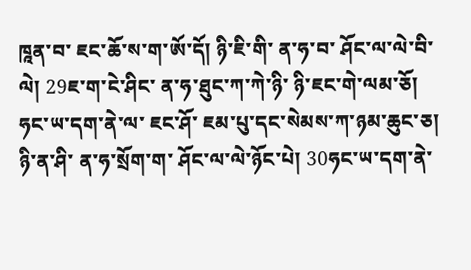ཁཱན་བ་ ཇང་ཆོ་ས་ག་ཨོ་དོ། ཉི་ཇི་གི་ ན་ཧ་བ་ ཤོང་ལ་ལེ་བི་ལེ། 29ཇ་ག་ངེ་ཤིང་ ན་ཧ་ཐུང་ཀ་ཀེ་ཉི་ ཉི་ཇང་གེ་ལམ་ཅོ། ཧང་ཡ་དག་ནེ་ལ་ ཇང་ཤོ་ ཇམ་པུ་དང་སེམས་ཀ་ཉམ་ཆུང་ཅ། ཉི་ན་ཤི་ ན་ཧ་སྲོག་ག་ ཤོང་ལ་ལེ་ཉོང་པེ། 30ཧང་ཡ་དག་ནེ་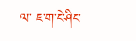ལ་ ཇ་ག་ངེ་ཤིང་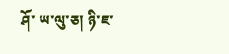ཤོ་ ཡ་ལུ་ཅ། ཉི་ཇ་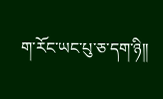ག་རོང་ཡང་པུ་ཅ་དག་ཉི༎